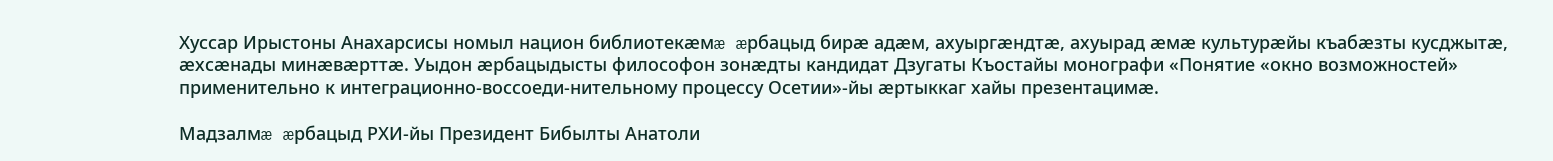Хуссар Ирыстоны Анахарсисы номыл национ библиотекæмæ æрбацыд бирæ адæм, ахуыргæндтæ, ахуырад æмæ культурæйы къабæзты кусджытæ, æхсæнады минæвæрттæ. Уыдон æрбацыдысты философон зонæдты кандидат Дзугаты Къостайы монографи «Понятие «окно возможностей» применительно к интеграционно-воссоеди-нительному процессу Осетии»-йы æртыккаг хайы презентацимæ.

Мадзалмæ æрбацыд РХИ-йы Президент Бибылты Анатоли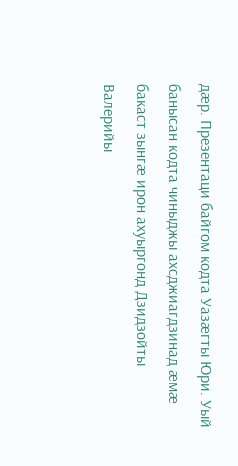дæр. Презентаци байгом кодта Уазæгты Юри. Уый банысан кодта чиныджы ахсджиагдзинад æмæ бакаст зынгæ ирон ахуыргонд Дзидзойты Валерийы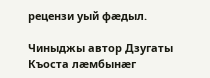рецензи уый фæдыл.

Чиныджы автор Дзугаты Къоста лæмбынæг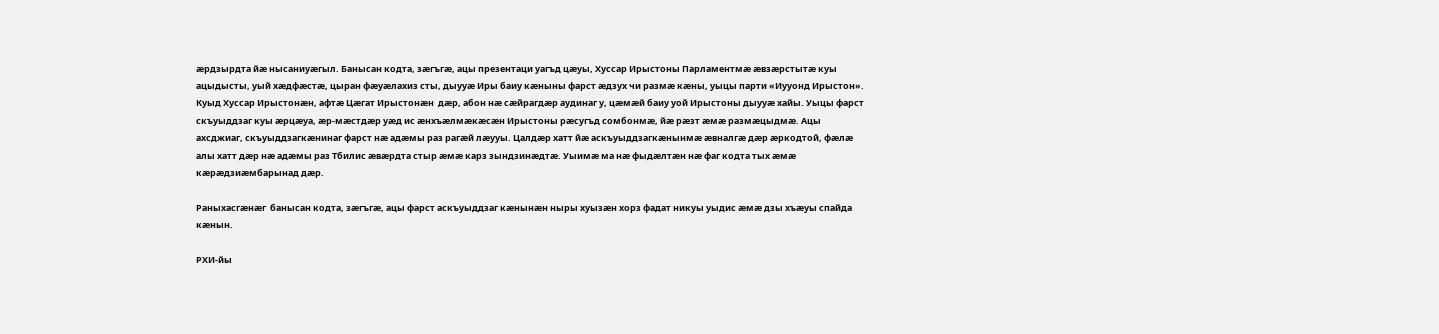æрдзырдта йæ нысаниуæгыл. Банысан кодта, зæгъгæ, ацы презентаци уагъд цæуы, Хуссар Ирыстоны Парламентмæ æвзæрстытæ куы ацыдысты, уый хæдфæстæ, цыран фæуæлахиз сты, дыууæ Иры баиу кæныны фарст æдзух чи размæ кæны, уыцы парти «Иууонд Ирыстон». Куыд Хуссар Ирыстонæн, афтæ Цæгат Ирыстонæн  дæр, абон нæ сæйрагдæр аудинаг у, цæмæй баиу уой Ирыстоны дыууæ хайы. Уыцы фарст скъуыддзаг куы æрцæуа, æр-мæстдæр уæд ис æнхъæлмæкæсæн Ирыстоны рæсугъд сомбонмæ, йæ рæзт æмæ размæцыдмæ. Ацы ахсджиаг, скъуыддзагкæнинаг фарст нæ адæмы раз рагæй лæууы. Цалдæр хатт йæ аскъуыддзагкæнынмæ æвналгæ дæр æркодтой, фæлæ алы хатт дæр нæ адæмы раз Тбилис æвæрдта стыр æмæ карз зындзинæдтæ. Уыимæ ма нæ фыдæлтæн нæ фаг кодта тых æмæ кæрæдзиæмбарынад дæр.

Раныхасгæнæг  банысан кодта, зæгъгæ, ацы фарст аскъуыддзаг кæнынæн ныры хуызæн хорз фадат никуы уыдис æмæ дзы хъæуы спайда кæнын.

РХИ-йы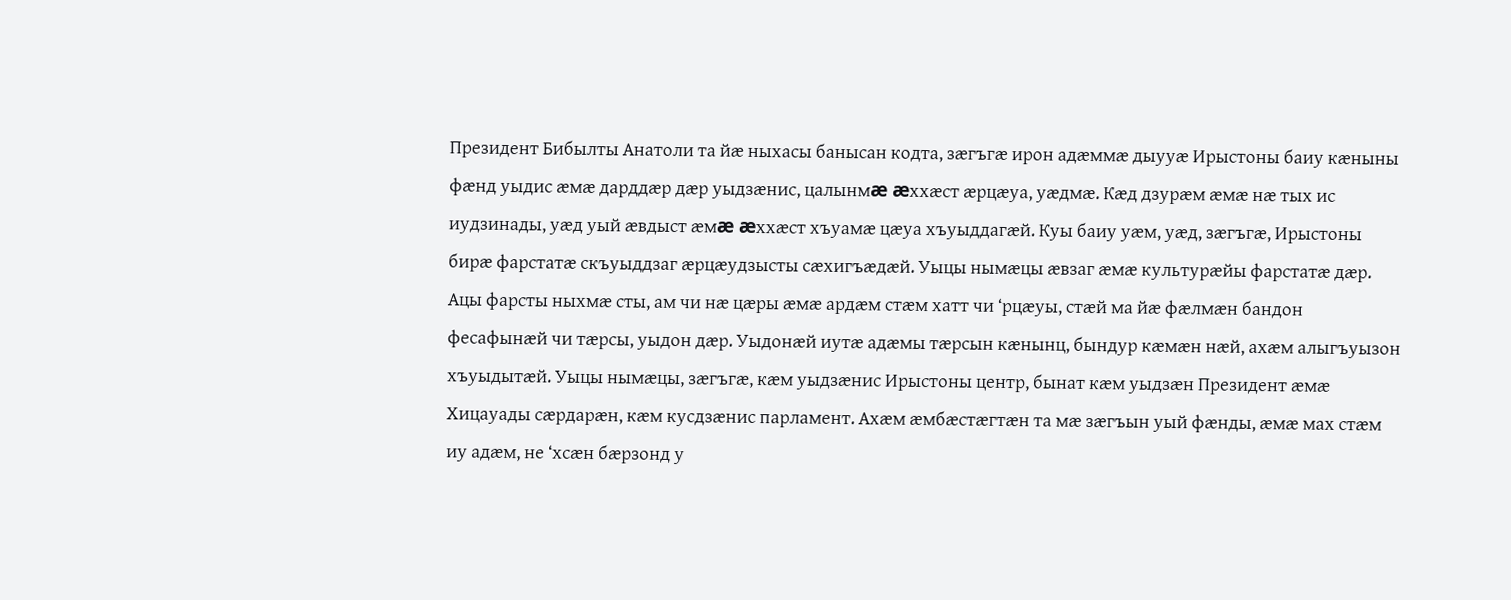Президент Бибылты Анатоли та йæ ныхасы банысан кодта, зæгъгæ ирон адæммæ дыууæ Ирыстоны баиу кæныны фæнд уыдис æмæ дарддæр дæр уыдзæнис, цалынмæ æххæст æрцæуа, уæдмæ. Кæд дзурæм æмæ нæ тых ис иудзинады, уæд уый æвдыст æмæ æххæст хъуамæ цæуа хъуыддагæй. Куы баиу уæм, уæд, зæгъгæ, Ирыстоны бирæ фарстатæ скъуыддзаг æрцæудзысты сæхигъæдæй. Уыцы нымæцы æвзаг æмæ культурæйы фарстатæ дæр. Ацы фарсты ныхмæ сты, ам чи нæ цæры æмæ ардæм стæм хатт чи ‘рцæуы, стæй ма йæ фæлмæн бандон фесафынæй чи тæрсы, уыдон дæр. Уыдонæй иутæ адæмы тæрсын кæнынц, бындур кæмæн нæй, ахæм алыгъуызон хъуыдытæй. Уыцы нымæцы, зæгъгæ, кæм уыдзæнис Ирыстоны центр, бынат кæм уыдзæн Президент æмæ Хицауады сæрдарæн, кæм кусдзæнис парламент. Ахæм æмбæстæгтæн та мæ зæгъын уый фæнды, æмæ мах стæм иу адæм, не ‘хсæн бæрзонд у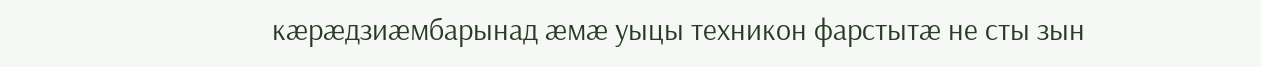кæрæдзиæмбарынад æмæ уыцы техникон фарстытæ не сты зын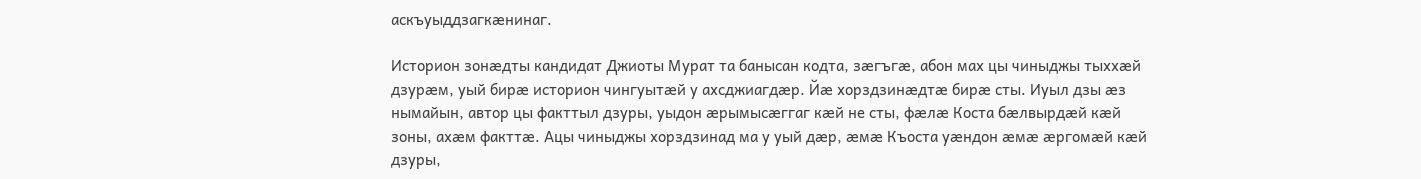аскъуыддзагкæнинаг.

Историон зонæдты кандидат Джиоты Мурат та банысан кодта, зæгъгæ, абон мах цы чиныджы тыххæй дзурæм, уый бирæ историон чингуытæй у ахсджиагдæр. Йæ хорздзинæдтæ бирæ сты. Иуыл дзы æз нымайын, автор цы факттыл дзуры, уыдон æрымысæггаг кæй не сты, фæлæ Коста бæлвырдæй кæй зоны, ахæм факттæ. Ацы чиныджы хорздзинад ма у уый дæр, æмæ Къоста уæндон æмæ æргомæй кæй дзуры,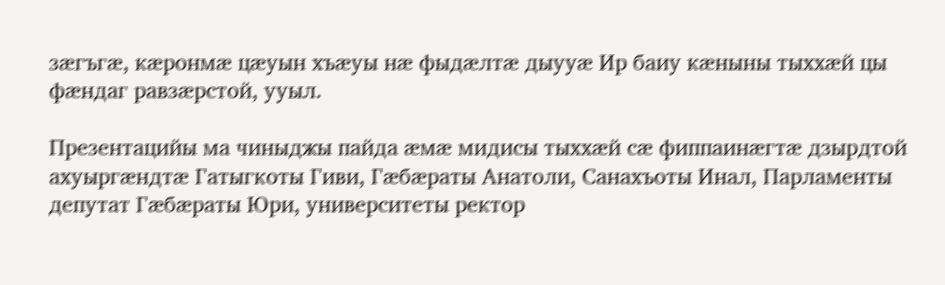зæгъгæ, кæронмæ цæуын хъæуы нæ фыдæлтæ дыууæ Ир баиу кæныны тыххæй цы фæндаг равзæрстой, ууыл.

Презентацийы ма чиныджы пайда æмæ мидисы тыххæй сæ фиппаинæгтæ дзырдтой ахуыргæндтæ Гатыгкоты Гиви, Гæбæраты Анатоли, Санахъоты Инал, Парламенты депутат Гæбæраты Юри, университеты ректор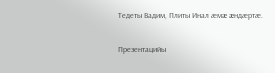Тедеты Вадим, Плиты Инал æмæ æндæртæ.

Презентацийы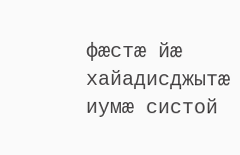фæстæ йæ хайадисджытæ иумæ систой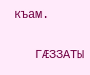къам.

   ГÆЗЗАТЫ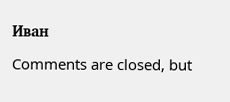Иван

Comments are closed, but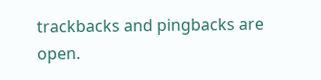trackbacks and pingbacks are open.